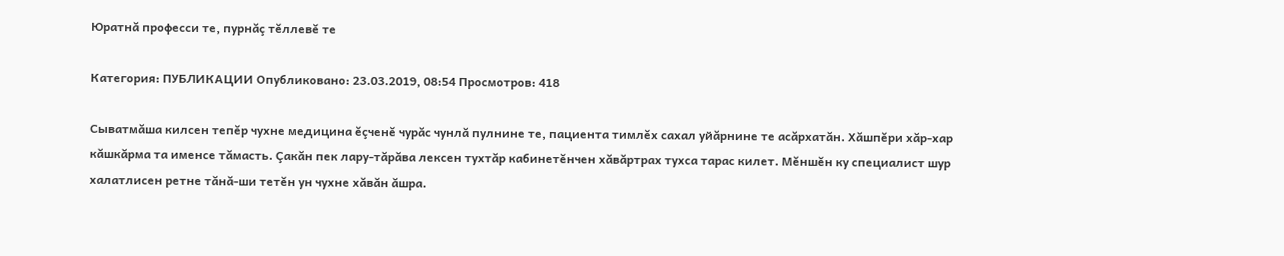Юратнă професси те, пурнăç тĕллевĕ те

Категория: ПУБЛИКАЦИИ Опубликовано: 23.03.2019, 08:54 Просмотров: 418

Сыватмăша килсен тепĕр чухне медицина ĕçченĕ чурăс чунлă пулнине те, пациента тимлĕх сахал уйăрнине те асăрхатăн. Хăшпĕри хăр-хар кăшкăрма та именсе тăмасть. Çакăн пек лару-тăрăва лексен тухтăр кабинетĕнчен хăвăртрах тухса тарас килет. Мĕншĕн ку специалист шур халатлисен ретне тăнă-ши тетĕн ун чухне хăвăн ăшра.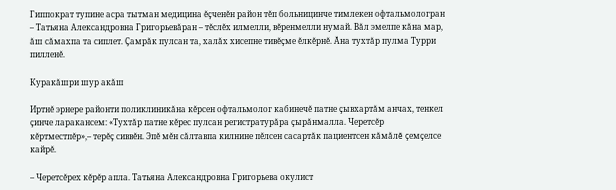Гиппократ тупине асра тытман медицина ĕçченĕн район тĕп больницинче тимлекен офтальмологран – Татьяна Александровна Григорьевăран – тĕслĕх илмелли, вĕренмелли нумай. Вăл эмелпе кăна мар, ăш сăмахпа та сиплет. Çамрăк пулсан та, халăх хисепне тивĕçме ĕлкĕрнĕ. Ăна тухтăр пулма Турри пилленĕ.

Куракăшри шур акăш

Иртнĕ эрнере районти поликлиникăна кĕрсен офтальмолог кабинечĕ патне çывхартăм анчах, тенкел çинче ларакансем: «Тухтăр патне кĕрес пулсан регистратурăра çырăнмалла. Черетсĕр кĕртместпĕр»,– терĕç сиввĕн. Эпĕ мĕн сăлтавпа килнине пĕлсен сасартăк пациентсен кăмăлĕ çемçелсе кайрĕ.

– Черетсĕрех кĕрĕр апла. Татьяна Александровна Григорьева окулист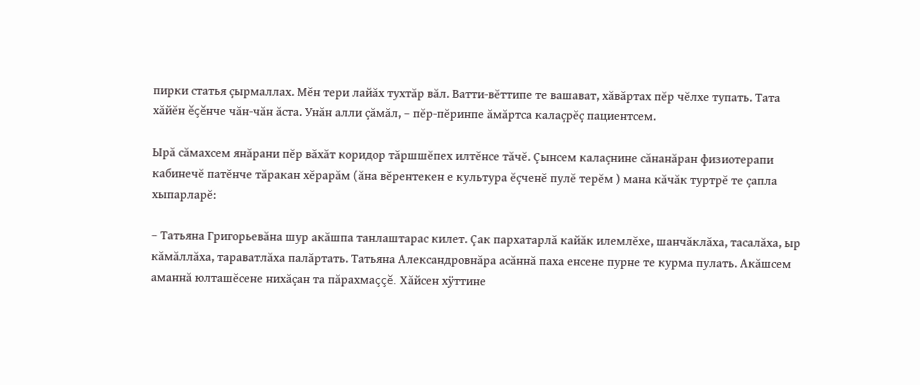пирки статья çырмаллах. Мĕн тери лайăх тухтăр вăл. Ватти-вĕттипе те вашават, хăвăртах пĕр чĕлхе тупать. Тата хăйĕн ĕçĕнче чăн-чăн ăста. Унăн алли çăмăл, – пĕр-пĕринпе ăмăртса калаçрĕç пациентсем.

Ырă сăмахсем янăрани пĕр вăхăт коридор тăршшĕпех илтĕнсе тăчĕ. Çынсем калаçнине сăнанăран физиотерапи кабинечĕ патĕнче тăракан хĕрарăм (ăна вĕрентекен е культура ĕçченĕ пулĕ терĕм ) мана кăчăк туртрĕ те çапла хыпарларĕ:

– Татьяна Григорьевăна шур акăшпа танлаштарас килет. Çак пархатарлă кайăк илемлĕхе, шанчăклăха, тасалăха, ыр кăмăллăха, тараватлăха палăртать. Татьяна Александровнăра асăннă паха енсене пурне те курма пулать. Акăшсем аманнă юлташĕсене нихăçан та пăрахмаççĕ. Хăйсен хÿттине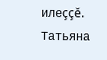илеççĕ. Татьяна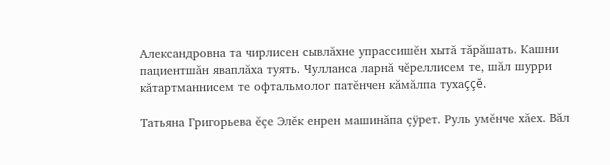Александровна та чирлисен сывлăхне упрассишĕн хытă тăрăшать. Кашни пациентшăн яваплăха туять. Чулланса ларнă чĕреллисем те, шăл шурри кăтартманнисем те офтальмолог патĕнчен кăмăлпа тухаççĕ.

Татьяна Григорьева ĕçе Элĕк енрен машинăпа çÿрет. Руль умĕнче хăех. Вăл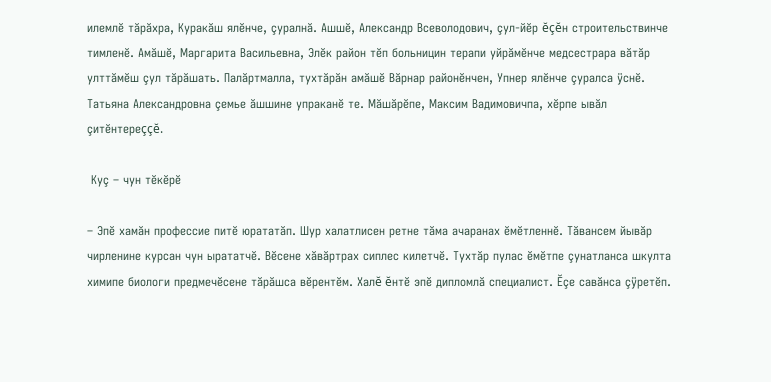илемлĕ тăрăхра, Куракăш ялĕнче, çуралнă. Ашшĕ, Александр Всеволодович, çул-йĕр ĕçĕн строительствинче тимленĕ. Амăшĕ, Маргарита Васильевна, Элĕк район тĕп больницин терапи уйрăмĕнче медсестрара вăтăр улттăмĕш çул тăрăшать. Палăртмалла, тухтăрăн амăшĕ Вăрнар районĕнчен, Упнер ялĕнче çуралса ÿснĕ. Татьяна Александровна çемье ăшшине упраканĕ те. Мăшăрĕпе, Максим Вадимовичпа, хĕрпе ывăл çитĕнтереççĕ.

 Куç – чун тĕкĕрĕ

– Эпĕ хамăн профессие питĕ юрататăп. Шур халатлисен ретне тăма ачаранах ĕмĕтленнĕ. Тăвансем йывăр чирленине курсан чун ырататчĕ. Вĕсене хăвăртрах сиплес килетчĕ. Тухтăр пулас ĕмĕтпе çунатланса шкулта химипе биологи предмечĕсене тăрăшса вĕрентĕм. Халĕ ĕнтĕ эпĕ дипломлă специалист. Ĕçе савăнса çÿретĕп.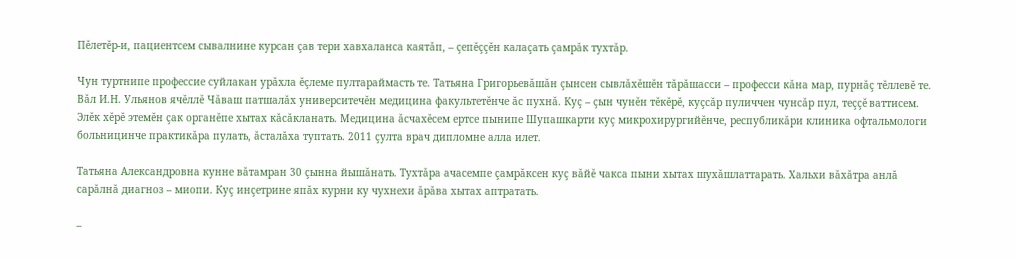Пĕлетĕр-и, пациентсем сывалнине курсан çав тери хавхаланса каятăп, – çепĕççĕн калаçать çамрăк тухтăр.

Чун туртнипе профессие суйлакан урăхла ĕçлеме пултараймасть те. Татьяна Григорьевăшăн çынсен сывлăхĕшĕн тăрăшасси – професси кăна мар, пурнăç тĕллевĕ те. Вăл И.Н. Ульянов ячĕллĕ Чăваш патшалăх университечĕн медицина факультетĕнче ăс пухнă. Куç – çын чунĕн тĕкĕрĕ, куçсăр пуличчен чунсăр пул, теççĕ ваттисем. Элĕк хĕрĕ этемĕн çак органĕпе хытах кăсăкланать. Медицина ăсчахĕсем ертсе пынипе Шупашкарти куç микрохирургийĕнче, республикăри клиника офтальмологи больницинче практикăра пулать, ăсталăха туптать. 2011 çулта врач дипломне алла илет.

Татьяна Александровна кунне вăтамран 30 çынна йышăнать. Тухтăра ачасемпе çамрăксен куç вăйĕ чакса пыни хытах шухăшлаттарать. Хальхи вăхăтра анлă сарăлнă диагноз – миопи. Куç инçетрине япăх курни ку чухнехи ăрăва хытах аптратать.

–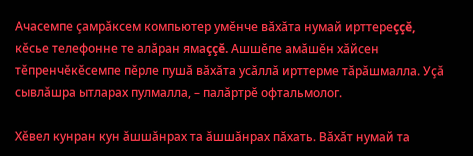Ачасемпе çамрăксем компьютер умĕнче вăхăта нумай ирттереççĕ, кĕсье телефонне те алăран ямаççĕ. Ашшĕпе амăшĕн хăйсен тĕпренчĕкĕсемпе пĕрле пушă вăхăта усăллă ирттерме тăрăшмалла. Уçă сывлăшра ытларах пулмалла, – палăртрĕ офтальмолог.

Хĕвел кунран кун ăшшăнрах та ăшшăнрах пăхать. Вăхăт нумай та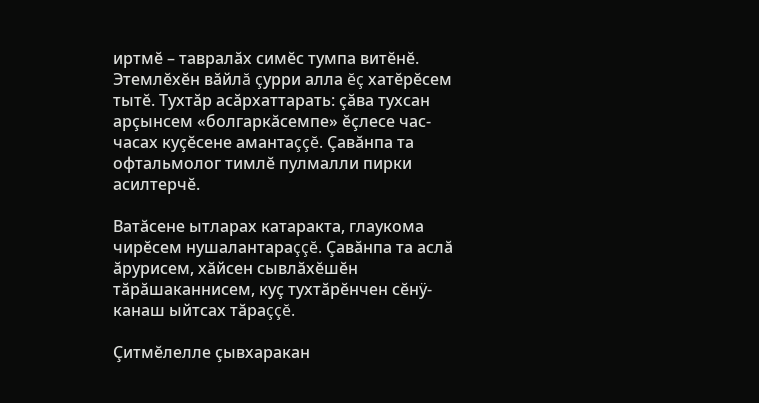иртмĕ – тавралăх симĕс тумпа витĕнĕ. Этемлĕхĕн вăйлă çурри алла ĕç хатĕрĕсем тытĕ. Тухтăр асăрхаттарать: çăва тухсан арçынсем «болгаркăсемпе» ĕçлесе час-часах куçĕсене амантаççĕ. Çавăнпа та офтальмолог тимлĕ пулмалли пирки асилтерчĕ.

Ватăсене ытларах катаракта, глаукома чирĕсем нушалантараççĕ. Çавăнпа та аслă ăрурисем, хăйсен сывлăхĕшĕн тăрăшаканнисем, куç тухтăрĕнчен сĕнÿ-канаш ыйтсах тăраççĕ.

Çитмĕлелле çывхаракан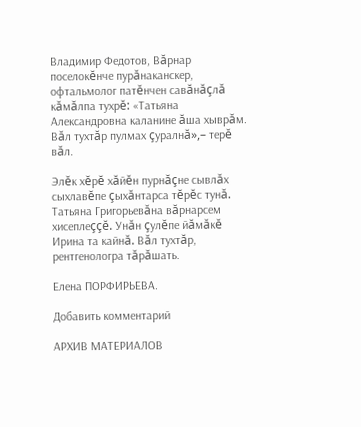Владимир Федотов, Вăрнар поселокĕнче пурăнаканскер, офтальмолог патĕнчен савăнăçлă кăмăлпа тухрĕ: «Татьяна Александровна каланине ăша хыврăм. Вăл тухтăр пулмах çуралнă»,– терĕ вăл.

Элĕк хĕрĕ хăйĕн пурнăçне сывлăх сыхлавĕпе çыхăнтарса тĕрĕс тунă. Татьяна Григорьевăна вăрнарсем хисеплеççĕ. Унăн çулĕпе йăмăкĕ Ирина та кайнă. Вăл тухтăр, рентгенологра тăрăшать.

Елена ПОРФИРЬЕВА.

Добавить комментарий

АРХИВ МАТЕРИАЛОВ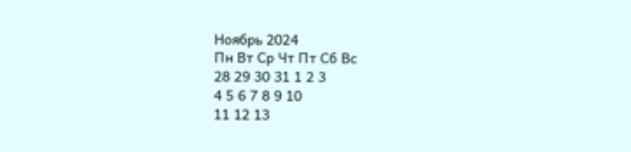Ноябрь 2024
Пн Вт Ср Чт Пт Сб Вс
28 29 30 31 1 2 3
4 5 6 7 8 9 10
11 12 13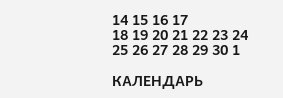14 15 16 17
18 19 20 21 22 23 24
25 26 27 28 29 30 1

КАЛЕНДАРЬ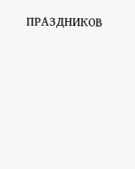ПРАЗДНИКОВ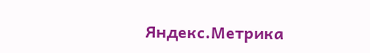Яндекс.Метрика